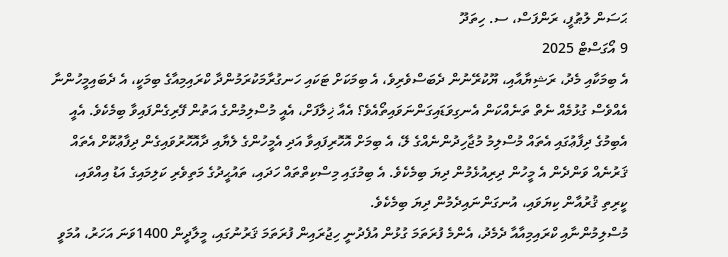ޙަސަން ލުޠުފީ، ރަންފަސް، ސ. ހިތަދޫ
9 އޯގަސްޓް 2025
އެ ބިމަކާއި މެދު، ރަޝިޔާއާއި، ޔޫކުރޭނުން ދެބަސްވެރިވެ، އެ ބިމަކަށް ޓަކައި ހަނގުރާމަކުރަމުންދާ ކްރައިމިއާގެ ބިމަކީ، އެ ދެބައިމީހުންނާ އެއްވެސް ގުޅުމެއް ނެތް ތަނެއްކަން އެނގިވަޑައިގަންނަވައިތޯއެވެ؟ އެއާ ޚިލާފަށް، އެއީ މުސްލިމުންގެ އަތުން ފޭރިގެންފައިވާ ބިމެކެވެ. އެއީ އެބިމުގެ ދިފާޢުގައި އެތައް މުސްލިމު މުޖާހިދުންނެއްގެ ލޭ، އެ ބިމަށް އޮހޮރިފައިވާ އަދި އެމީހުންގެ ލެޔާއި ދާއޮހޮރުވައިގެން ދިފާޢުކޮށް އެތައް ޤަރުނެއް ވަންދެން އެ މީހުން ދިރިއުޅެމުން ދިޔަ ބިމެކެވެ. އެ ބިމުގައި މިސްކިތްތައް ހަދައި، ތައުޙީދުގެ މަތިވެރި ކަލިމައިގެ އަޑު އިއްވައި، ކީރިތި ޤުރުއާން ކިޔަވައި، އުނގަންނައިދެމުން ދިޔަ ބިމެކެވެ.
މުސްލިމުންނާއި ކްރައިމިއާއާ ދެމެދު، އެންމެ ފުރަތަމަ ގުޅުން އުފެދުނީ ހިޖުރައިން ފުރަތަމަ ޤަރުނުގައި، މީލާދީން 1400ވަނަ އަހަރު، އުމަވީ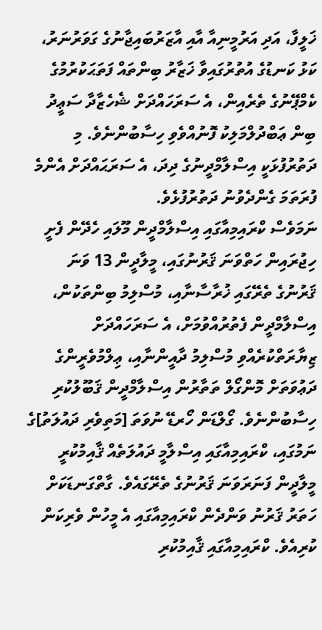ޚަލީފާ، އަދި އަރުމީނިއާ އާއި އާޒަރުބައިޖާނުގެ ގަވަރުނަރު، ކަޅު ކަނޑުގެ އުތުރުގައިވާ ޚަޒާރު ބިންތައް ފަތަޙަކުރުމުގެ ކެމްޕޭނުގެ ތެރެއިން، އެ ސަރަހައްދަށް ޝެހެޒާދާ ސަޢީދު ބިން ޢަބްދުލްމަލިކު ފޮނުއްވެވި ހިސާބުންނެވެ. މި ދަތުރުފުޅަކީ އިސްލާމްދީނުގެ ދިދަ، އެ ސަރަޙައްދަށް އެންމެ ފުރަތަމަ ގެންދެވުނު ދަތުރުފުޅެވެ.
ނަމަވެސް ކްރައިމިއާގައި އިސްލާމްދީން މޫލައި ހެދޭން ފެށީ ހިޖުރައިން ހަތްވަނަ ޤަރުނުގައި، މީލާދީން 13 ވަނަ ޤަރުނުގެ ތެރޭގައި ޚުރާސާނާއި، މުސްލިމު ބިންތަކުން، އިސްލާމްދީން ފެތުރުއްވުމަށް، އެ ސަރަހައްދަށް ޒިޔާރަތްކުރެއްވި މުސްލިމު ދާއީންނާއި، ޢިލްމުވެރީންގެ ދަޢުވަތަށް މޮންގޯލް ތަތާރުން އިސްލާމްދީން ޤަބޫލުކުރި ހިސާބުންނެވެ. ގޯލްޑަން ހޯރޑޭ ނުވަތަ [މަތިވެރި ދައުލަތު]ގެ ނަމުގައި، ކްރައިމިއާގައި އިސްލާމީ ދައުލަތެއް ޤާއިމުކުރީ މީލާދީން ފަނަރަވަނަ ޤަރުނުގެ ތެރޭގައެވެ. ގާތްގަނޑަކަށް ހަތަރު ޤަރުނު ވަންދެން ކްރައިމިއާގައި އެ މީހުން ވެރިކަން ކުރިއެވެ. ކްރައިމިއާގައި ޤާއިމުކުރި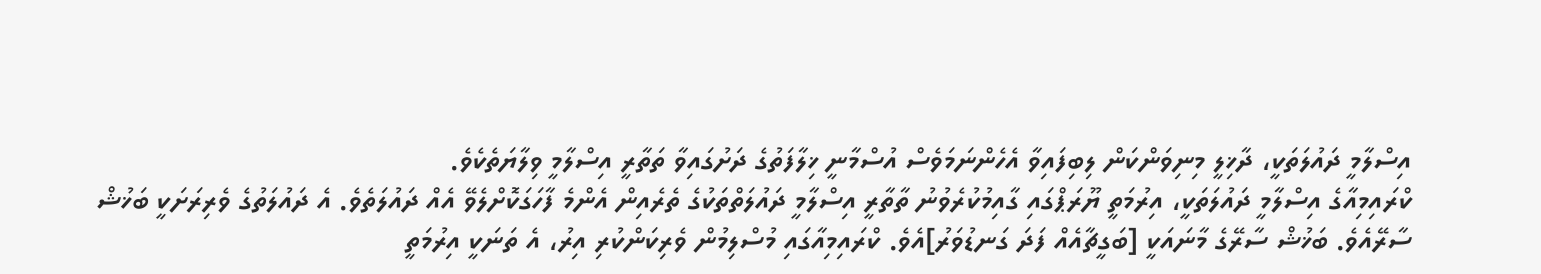އިސްލާމީ ދައުލަތަކީ، ދާޚިލީ މިނިވަންކަން ލިބިފައިވާ އެހެންނަމަވެސް އުސްމާނީ ޚިލާފަތުގެ ދަށުގައިވާ ތަތާރީ އިސްލާމީ ވިލާޔަތެކެވެ.
ކްރައިމިއާގެ އިސްލާމީ ދައުލަތަކީ، އިރުމަތީ ޔޫރަޕްގައި ގާއިމުކުރެވުނު ތާތާރީ އިސްލާމީ ދައުލަތްތަކުގެ ތެރެއިން އެންމެ ފާހަގަކޮށްލެވޭ އެއް ދައުލަތެވެ. އެ ދައުލަތުގެ ވެރިރަށަކީ ބަޚުޝް ސާރޭއެވެ. ބަޚުޝް ސާރޭގެ މާނައަކީ [ބަގީޗާއެއް ފަދަ ގަނޑުވަރު]އެވެ. ކްރައިމިއާގައި މުސްލިމުން ވެރިކަންކުރި އިރު، އެ ތަނަކީ އިރުމަތީ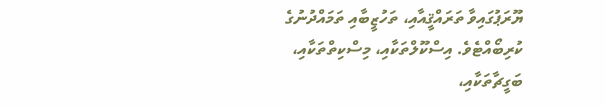ޔޫރަޕުގައިވާ ތަރައްޤީއާއި، ތަހުޒީބާއި ތަމައްދުނުގެ ކުރިބޯއްޓެވެ. އިސްކޫލްތަކާއި، މިސްކިތްތަކާއި، ބަގީޗާތަކާއި،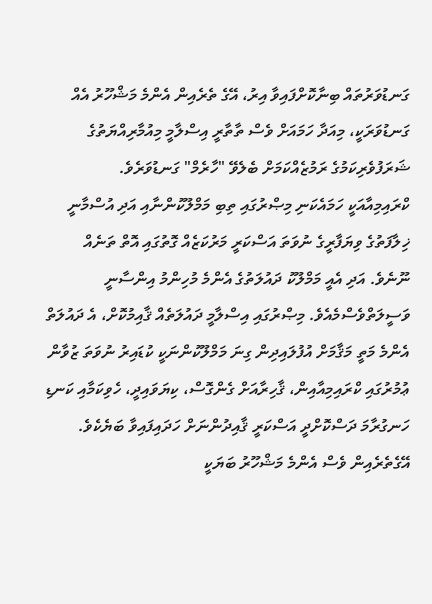ގަނޑުވަރުތައް ބިނާކޮށްފައިވާ އިރު، އޭގެ ތެރެއިން އެންމެ މަޝްހޫރު އެއް ގަނޑުވަރަކީ، މިއަދާ ހަމައަށް ވެސް ތާތާރީ އިސްލާމީ މިއުމާރިއްޔަތުގެ ޝަރަފުވެރިކަމުގެ ރަމުޒެއްކަމަށް ބެލެވޭ "ހާރެމް" ގަނޑުވަރެވެ.
ކްރައިމިއާއަކީ ހަމައެކަނި މިޞްރުގައި ތިބި މަމްލޫކުންނާއި އަދި އުސްމާނީ ޚިލާފަތުގެ ވިޔަފާރީގެ ނުވަތަ އަސްކަރީ މަރުކަޒެއް ގޮތުގައި އޮތް ތަނެއް ނޫނެވެ. އަދި އެއީ މަމްލޫކު ދައުލަތުގެ އެންމެ މުހިންމު އިންސާނީ ވަސީލަތްވެސްމެއެވެ. މިޞްރުގައި އިސްލާމީ ދައުލަތެއް ޤާއިމުކޮށް، އެ ދައުލަތް އެންމެ މަތީ މަޤާމަށް އުފުލައިދިން ގިނަ މަމްލޫކުންނަކީ ކުޑައިރު ނުވަތަ ޒުވާން ޢުމުރުގައި ކްރައިމިއާއިން، ޤާހިރާއަށް ގެންގޮސް، ކިޔަވައިދީ، ހެވިކަމާއި ކަނޑި ހަނގުރާމަ ދަސްކޮށްދީ އަސްކަރީ ޤާއިދުންނަށް ހަދައިފައިވާ ބަޔެކެވެ. އޭގެތެރެއިން ވެސް އެންމެ މަޝްހޫރު ބަޔަކީ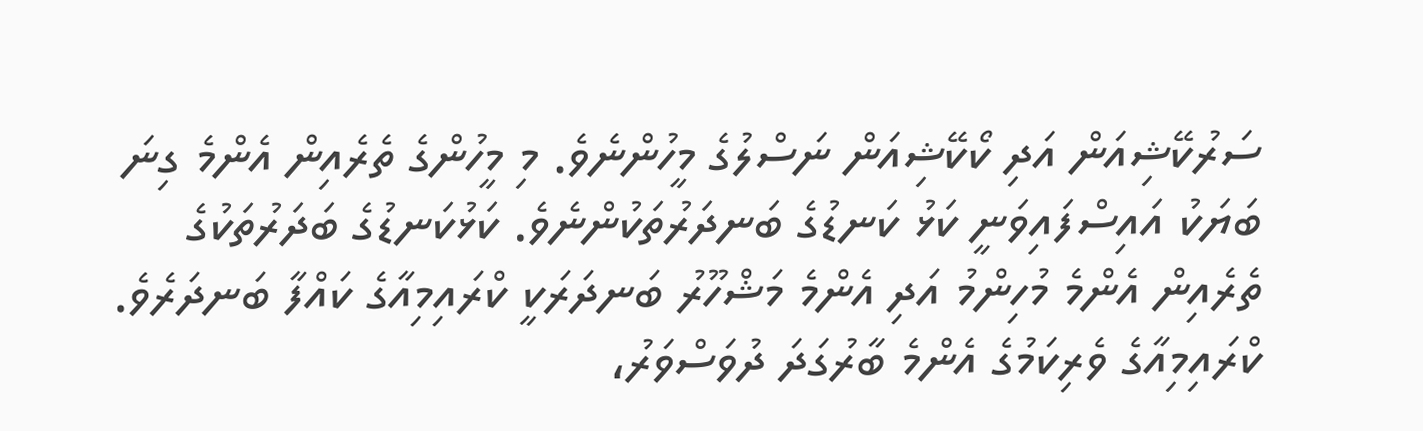ސަރުކޭޝިއަން އަދި ކޯކޭޝިއަން ނަސްލުގެ މީހުންނެވެ. މި މީހުންގެ ތެރެއިން އެންމެ ގިނަ ބަޔަކު އައިސްފައިވަނީ ކަޅު ކަނޑުގެ ބަނދަރުތަކުންނެވެ. ކަޅުކަނޑުގެ ބަދަރުތަކުގެ ތެރެއިން އެންމެ މުހިންމު އަދި އެންމެ މަޝްހޫރު ބަނދަރަކީ ކްރައިމިއާގެ ކައްފާ ބަނދަރެވެ.
ކްރައިމިއާގެ ވެރިކަމުގެ އެންމެ ބާރުގަދަ ދުވަސްވަރު،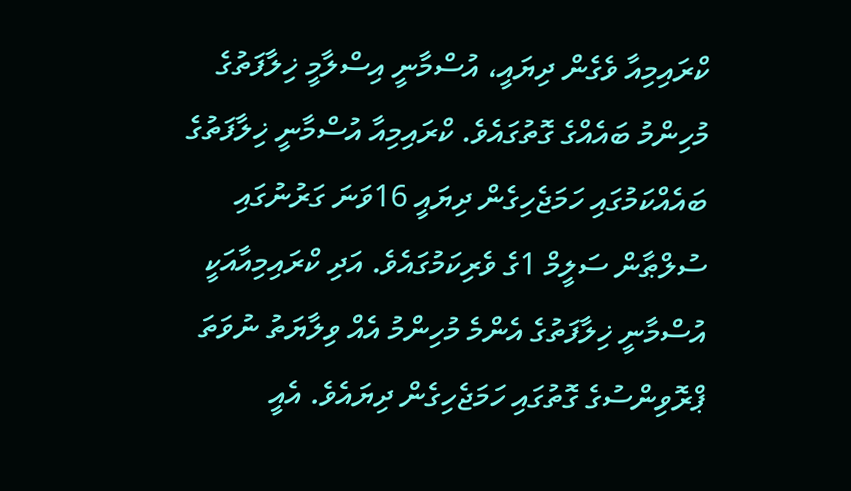ކްރައިމިއާ ވެގެން ދިޔައީ، އުސްމާނީ އިސްލާމީ ޚިލާފަތުގެ މުހިންމު ބައެއްގެ ގޮތުގައެވެ. ކްރައިމިއާ އުސްމާނީ ޚިލާފަތުގެ ބައެއްކަމުގައި ހަމަޖެހިގެން ދިޔައީ 16ވަނަ ގަރުނުގައި ސުލްޠާން ސަލީމް 1ގެ ވެރިކަމުގައެވެ. އަދި ކްރައިމިއާއަކީ އުސްމާނީ ޚިލާފަތުގެ އެންމެ މުހިންމު އެއް ވިލާޔަތު ނުވަތަ ޕްރޮވިންސުގެ ގޮތުގައި ހަމަޖެހިގެން ދިޔައެވެ. އެއީ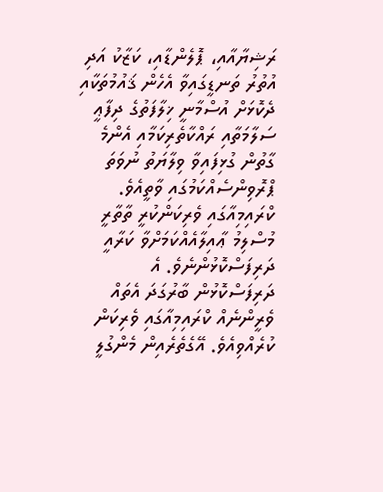ރަޝިޔާއާއި، ޕޮލެންޑާއި، ކަޒާކު އަދި އުތުރު ތަނޑީގައިވާ އެހެން ޤައުމުތަކާއި ދެކޮޅަށް އުސްމާނީ ޚިލާފަތުގެ ދިފާޢީ ސަލާމަތާއި ރައްކާތެރިކަމާއި އެންމެ ގާތުން ގުޅިފައިވާ ވިލާޔަތު ނުވަތަ ޕްރޮވިންސެއްކަމުގައި ވާތީއެވެ.
ކްރައިމިއާގައި ވެރިކަންކުރީ ތާތާރީ މުސްލިމު ޢާއިލާއެއްކަމަށްވާ ކަރާއީ ދަރިފަސްކޮޅުންނެވެ. އެ ދަރިފަސްކޮޅުން ބާރުގަދަ އެތައް ވެރީންނެއް ކްރައިމިއާގައި ވެރިކަން ކުރެއްވިއެވެ. އޭގެތެރެއިން މެންގުލީ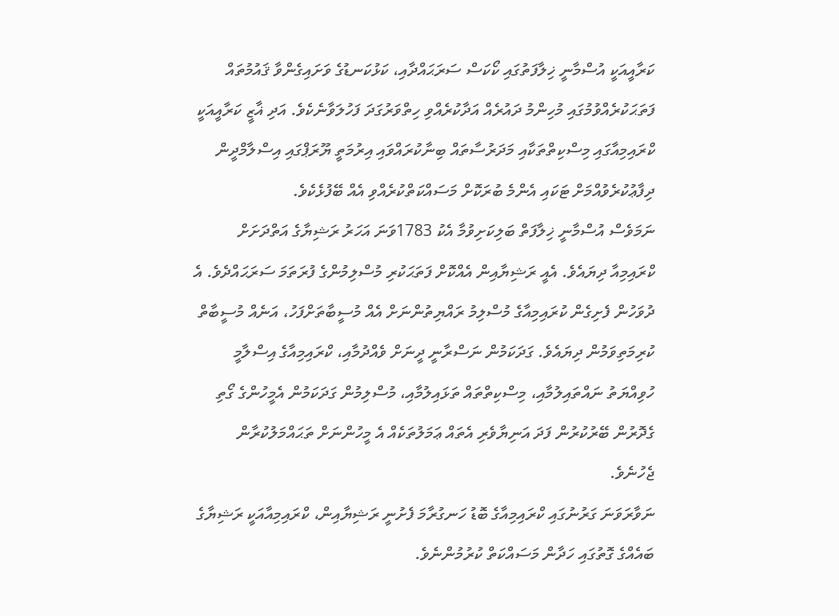ކަރާއީއަކީ އުސްމާނީ ޚިލާފަތުގައި ކޯކަސް ސަރަޙައްދާއި، ކަޅުކަނޑުގެ ވަށައިގެންވާ ޤައުމުތައް ފަތަޙަކުރެއްވުމުގައި މުހިންމު ދައުރެއް އަދާކުރެއްވި ހިތްވަރުގަދަ ފަހުލަވާނެކެވެ. އަދި ޣާޒީ ކަރާއީއަކީ ކްރައިމިއާގައި މިސްކިތްތަކާއި މަދަރުސާތައް ބިނާކުރައްވައި އިރުމަތީ ޔޫރަޕްގައި އިސްލާމްދީން ދިފާޢުކުރެވުއްމަށް ޓަކައި އެންމެ ބުރަކޮށް މަސައްކަތްކުރެއްވި އެއް ބޭފުޅެކެވެ.
ނަމަވެސް އުސްމާނީ ޚިލާފަތް ބަލިކަށިވުމާ އެކު 1783ވަނަ އަހަރު ރަޝިޔާގެ އަތްދަށަށް ކްރައިމިއާ ދިޔައެވެ. އެއީ ރަޝިޔާއިން އެއްކޮށް ފަތަޙަކުރި މުސްލިމުންގެ ފުރަތަމަ ސަރަޙައްދެވެ. އެ ދުވަހުން ފެށިގެން ކުރައިމިއާގެ މުސްލިމު ރައްޔިތުންނަށް އެއް މުސީބާތަށްފަހު، އަނެއް މުސީބާތް ކުރިމަތިވަމުން ދިޔައެވެ. ގަދަކަމުން ނަސްރާނީ ދީނަށް ވެއްދުމާއި، ކްރައިމިއާގެ އިސްލާމީ ހުވިއްޔަތު ނައްތައިލުމާއި، މިސްކިތްތައް ތަޅައިލުމާއި، މުސްލިމުން ގަދަކަމުން އެމީހުންގެ ގޯތި ގެދޮރުން ބޭރުކުރުން ފަދަ އަނިޔާވެރި އެތައް ޢަމަލުތަކެއް އެ މީހުންނަށް ތަޙައްމަލުކުރާން ޖެހުނެވެ.
ނަވާރަވަނަ ގަރުނުގައި ކްރައިމިއާގެ ބޮޑު ހަނގުރާމަ ފެށުނީ ރަޝިޔާއިން، ކްރައިމިއާއަކީ ރަޝިޔާގެ ބައެއްގެ ގޮތުގައި ހަދާން މަސައްކަތް ކުރުމުންނެވެ.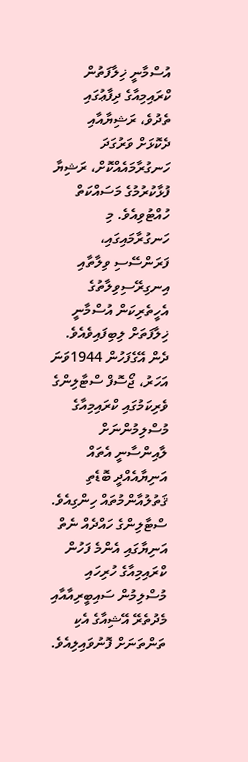އުސްމާނީ ޚިލާފަތުން ކްރައިމިއާގެ ދިފާޢުގައި ތެދުވެ، ރަޝިޔާއާއި ދެކޮޅަށް ވަރުގަދަ ހަނގުރާމައެއްކޮށް، ރަޝިޔާ ފުޅާކުރުމުގެ މަސައްކަތް ހުއްޓުވިއެވެ. މި ހަނގުރާމައިގައި، ފަރަންސޭސި ވިލާތާއި އިނގިރޭސިވިލާތުގެ އެހީތެރިކަން އުސްމާނީ ޚިލާފަތަށް ލިބިފައިވެއެވެ.
ދެން އޭގެފަހުން 1944ވަނަ އަހަރު، ޖޯސޮފް ސްޓާލިންގެ ވެރިކަމުގައި ކްރައިމިއާގެ މުސްލިމުންނަށް ލާއިންސާނީ އެތައް އަނިޔާއެއްދީ ބޮޑެތި ޤަތުލުއާންމުތައް ހިންގިއެވެ. ސްޓާލިންގެ ހައްދެއް ނެތް އަނިޔާގައި އެންމެ ފަހުން ކްރައިމިއާގެ ހުރިހައި މުސްލިމުން ސައިބީރިއާއާއި މެދުތެރޭ އޭޝިއާގެ އެކި ތަންތަނަށް ފޮނުވައިލިއެވެ.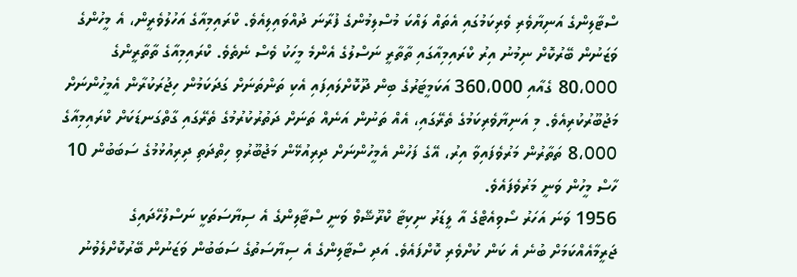ސްޓާލިންގެ އަނިޔާވެރި ވެރިކަމުގައި އެތައް ލައްކަ މުސްލިމުންގެ ފުރާނަ ދުއްވައިލިއެވެ. ކްރައިމިއާގެ އަހުލުވެރީން، އެ މީހުންގެ ވަޒަނުން ބޭރުކޮށް ނިމުނު އިރު ކްރައިމިއާގައި ތާތާރީ ނަސްލުގެ އެންމެ މީހަކު ވެސް ނެތެވެ. ކްރައިމިއާގެ ތާތާރީންގެ 80،000 ގެއާއި 360،000 އަކަމީޓަރުގެ ބިން ދޫކޮށްލައިފައި އެކި ތަންތަނަށް ގަދަކަމުން ހިޖުރަކުރާން އެމީހުންނަށް މަޖުބޫރުކުރިއެވެ. މި އަނިޔާވެރިކަމުގެ ތެރޭގައި، އެއް ތަނުން އަނެއް ތަނަށް ދަތުރުކުރުމުގެ ތެރޭގައި ގާތްގަނޑަކަށް ކްރައިމިއާގެ 8،000 ތަތާރުން މަރުވެފައިވާ އިރު، އޭގެ ފަހުން އެމީހުންނަށް ދިރިއުޅޭން މަޖުބޫރުވި ހިތްދަތި ދިރިއުޅުމުގެ ސަބަބުން 10 ހާސް މީހުން ވަނީ މަރުވެފައެވެ.
1956 ވަނަ އަހަރު ސޯވިއެޓްގެ އާ ލީޑަރު ނިކިޓާ ކްރޫޝޭވް ވަނީ ސްޓާލިންގެ އެ ސިޔާސަތަކީ ނަސްލުހޭދައިގެ ޖަރީމާއެއްކަމަށް ބުނެ އެ ކަން ކުށްވެރި ކޮށްފައެވެ. އަދި ސްޓާލިންގެ އެ ސިޔާސަތުގެ ސަބަބުން ވަޒަނުން ބޭރުކޮށްލެވުނު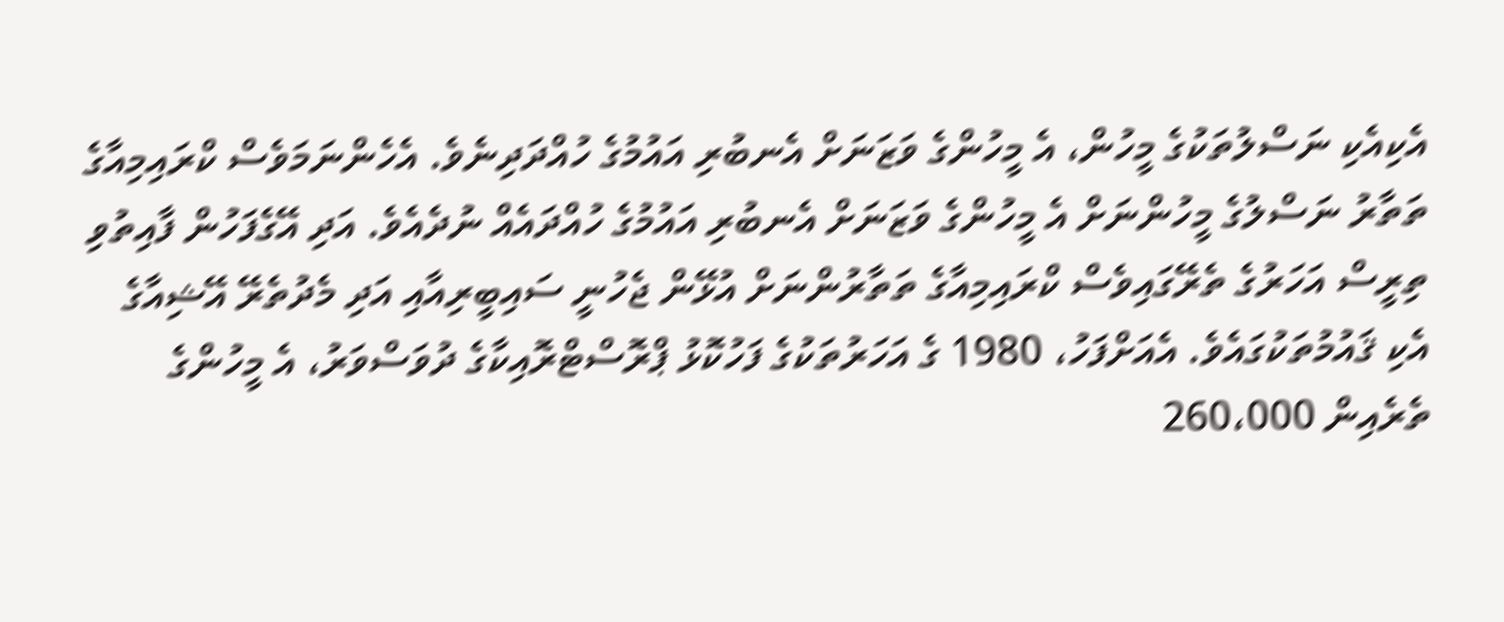އެކިއެކި ނަސްލުތަކުގެ މީހުން، އެ މީހުންގެ ވަޒަނަށް އެނބުރި އައުމުގެ ހުއްދަދިނެވެ. އެހެންނަމަވެސް ކްރައިމިއާގެ ތަތާރު ނަސްލުގެ މީހުންނަށް އެ މީހުންގެ ވަޒަނަށް އެނބުރި އައުމުގެ ހުއްދައެއް ނުދެއެވެ. އަދި އޭގެފަހުން ފާއިތުވި ތިރީސް އަހަރުގެ ތެރޭގައިވެސް ކްރައިމިއާގެ ތަތާރުންނަށް އުޅޭން ޖެހުނީ ސައިބީރިއާއި އަދި މެދުތެރޭ އޭޝިއާގެ އެކި ޤައުމުތަކުގައެވެ. އެއަށްފަހު، 1980 ގެ އަހަރުތަކުގެ ފަހުކޮޅު ޕްރޮސްޓްރޮއިކާގެ ދުވަސްވަރު، އެ މީހުންގެ ތެރެއިން 260،000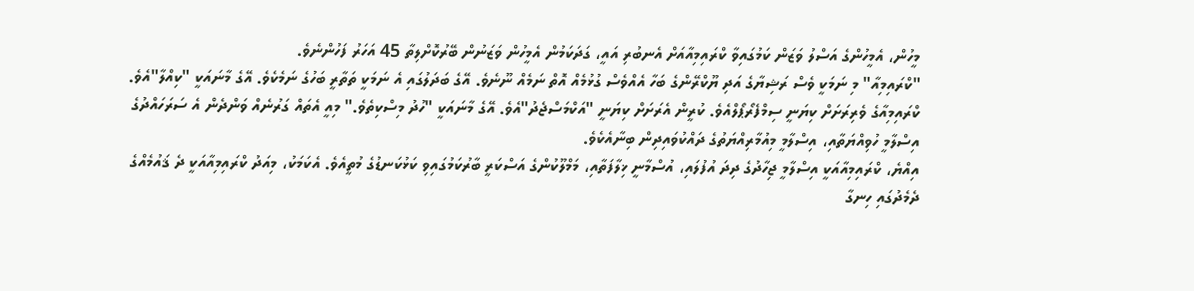މީހުން، އެމީހުންގެ އަސްލު ވަޒަން ކަމުގައިވާ ކްރައިމިއާއަށް އެނބުރި އައީ، ގަދަކަމުން އެމީހުން ވަޒަނުން ބޭރުކޮށްލިތާ 45 އަހަރު ފަހުންނެވެ.
"ކްރައިމިއާ" މި ނަމަކީ ވެސް ރަޝިޔާގެ އަދި ޔޫކްރޭންގެ ބަހާ އެއްވެސް ގުޅުމެއް އޮތް ނަމެއް ނޫނެވެ. އޭގެ ބަދަލުގައި އެ ނަމަކީ ތަތާރީ ބަހުގެ ނަމެކެވެ. އޭގެ މާނައަކީ "ކިއްލާ"އެވެ. ކްރައިމިއާގެ ވެރިރަށަށް ކިޔަނީ ސިމްފެރޯޕޯލްއެވެ. ކުރީން އެރަށަށް ކިޔަނީ "އަކްމަސްޖެދު"އެވެ. އޭގެ މާނައަކީ "ހުދު މިސްކިތެވެ." މިއީ އެތައް ގަރުނެއް ވަންދެން އެ ސަރަހައްދުގެ އިސްލާމީ ހުވިއްޔަތާއި، އިސްލާމީ މިއުމާރިއްޔަތުގެ ދައްކުވައިދިން ބިނާއެކެވެ.
އިއްޔެ، ކްރައިމިއާއަކީ އިސްލާމީ ޖިހާދުގެ ދިދަ އުފުލައި، އުސްމާނީ ޚިލާފަތާއި، މަމްލޫކުންގެ އަސްކަރީ ބާރުކަމުގައިވި ކަޅުކަނޑުގެ މުތީއެވެ. އެކަމަކު، މިއަދު ކްރައިމިއާއަކީ ދެ ޤައުމެއްގެ ދެމެދުގައި ހިނގާ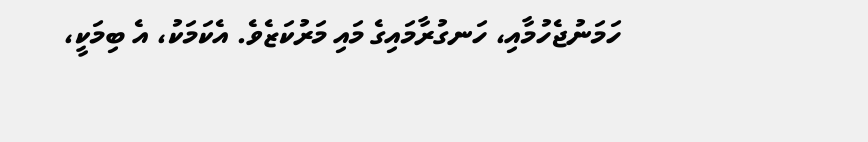ހަމަނުޖެހުމާއި، ހަނގުރާމައިގެ މައި މަރުކަޒެވެ. އެކަމަކު، އެ ބިމަކީ،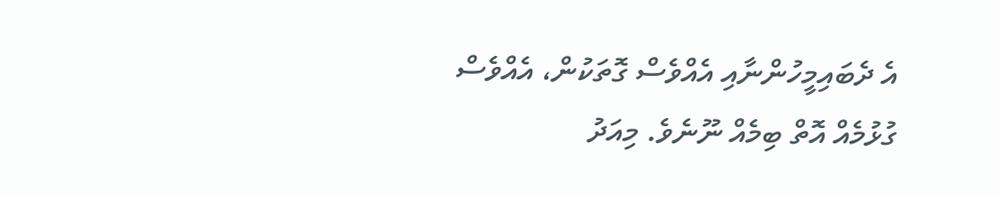އެ ދެބައިމީހުންނާއި އެއްވެސް ގޮތަކުން، އެއްވެސް ގުޅުމެއް އޮތް ބިމެއް ނޫނެވެ. މިއަދު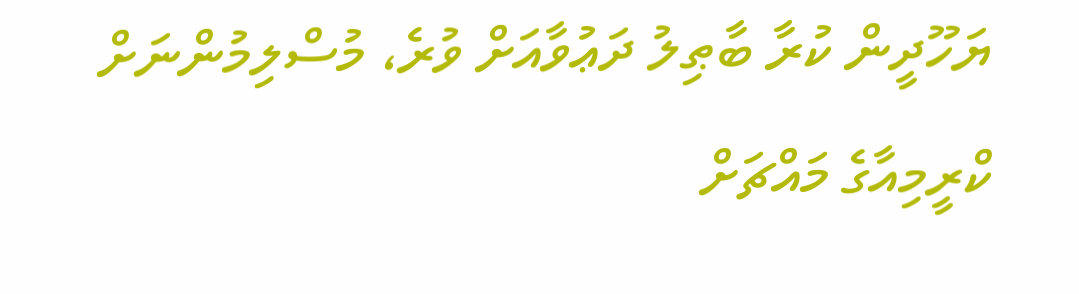ޔަހޫދީން ކުރާ ބާޠިލު ދަޢުވާއަށް ވުރެ، މުސްލިމުންނަށް ކްރީމިއާގެ މައްޗަށް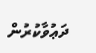ދަޢުވާކުރުން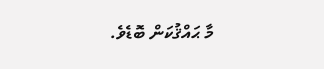މާ ޙައްޤުކަން ބޮޑެވެ.